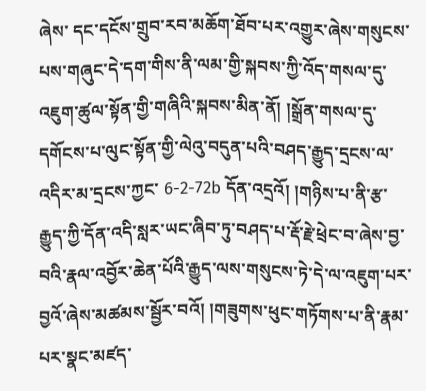ཞེས་ དང་དངོས་གྲུབ་རབ་མཆོག་ཐོབ་པར་འགྱུར་ཞེས་གསུངས་པས་གཞུང་དེ་དག་གིས་ནི་ལམ་གྱི་སྐབས་ཀྱི་འོད་གསལ་དུ་འཇུག་ཚུལ་སྟོན་གྱི་གཞིའི་སྐབས་མིན་ནོ། །སྒྲོན་གསལ་དུ་དགོངས་པ་ལུང་སྟོན་གྱི་ལེའུ་བདུན་པའི་བཤད་རྒྱུད་དྲངས་ལ་འདིར་མ་དྲངས་ཀྱང་ 6-2-72b དོན་འདྲའོ། །གཉིས་པ་ནི་རྩ་རྒྱུད་ཀྱི་དོན་འདི་སླར་ཡང་ཞིབ་ཏུ་བཤད་པ་རྡོ་རྗེ་ཕྲེང་བ་ཞེས་བྱ་བའི་རྣལ་འབྱོར་ཆེན་པོའི་རྒྱུད་ལས་གསུངས་ཏེ་དེ་ལ་འཇུག་པར་བྱའོ་ཞེས་མཚམས་སྦྱོར་བའོ། །གཟུགས་ཕུང་གཏོགས་པ་ནི་རྣམ་པར་སྣང་མཛད་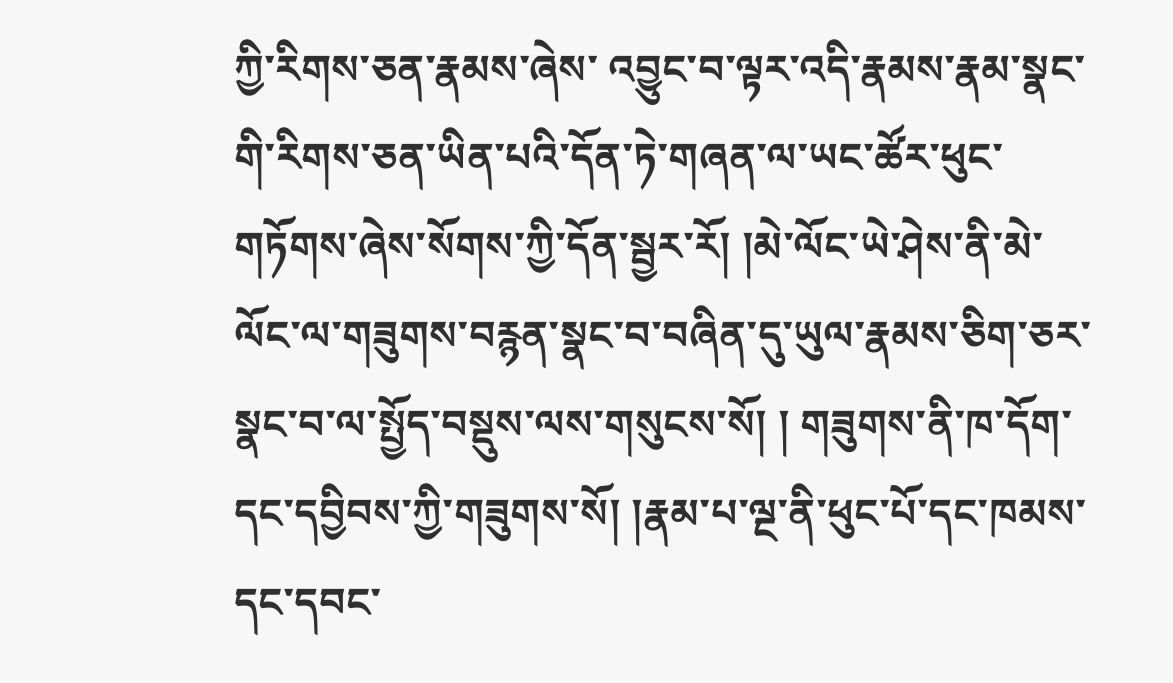ཀྱི་རིགས་ཅན་རྣམས་ཞེས་ འབྱུང་བ་ལྟར་འདི་རྣམས་རྣམ་སྣང་གི་རིགས་ཅན་ཡིན་པའི་དོན་ཏེ་གཞན་ལ་ཡང་ཚོར་ཕུང་གཏོགས་ཞེས་སོགས་ཀྱི་དོན་སྦྱར་རོ། །མེ་ལོང་ཡེ་ཤེས་ནི་མེ་ལོང་ལ་གཟུགས་བརྙན་སྣང་བ་བཞིན་དུ་ཡུལ་རྣམས་ཅིག་ཅར་སྣང་བ་ལ་སྤྱོད་བསྡུས་ལས་གསུངས་སོ། ། གཟུགས་ནི་ཁ་དོག་དང་དབྱིབས་ཀྱི་གཟུགས་སོ། །རྣམ་པ་ལྔ་ནི་ཕུང་པོ་དང་ཁམས་དང་དབང་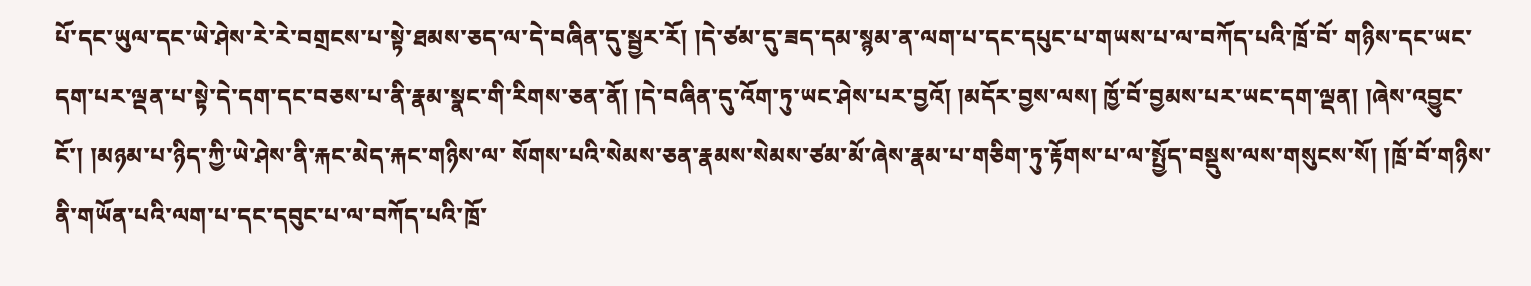པོ་དང་ཡུལ་དང་ཡེ་ཤེས་རེ་རེ་བགྲངས་པ་སྟེ་ཐམས་ཅད་ལ་དེ་བཞིན་དུ་སྦྱར་རོ། །དེ་ཙམ་དུ་ཟད་དམ་སྙམ་ན་ལག་པ་དང་དཔུང་པ་གཡས་པ་ལ་བཀོད་པའི་ཁྲོ་བོ་ གཉིས་དང་ཡང་དག་པར་ལྡན་པ་སྟེ་དེ་དག་དང་བཅས་པ་ནི་རྣམ་སྣང་གི་རིགས་ཅན་ནོ། །དེ་བཞིན་དུ་འོག་ཏུ་ཡང་ཤེས་པར་བྱའོ། །མདོར་བྱས་ལས། ཁྱོ་བོ་བྱམས་པར་ཡང་དག་ལྡན། །ཞེས་འབྱུང་ངོ་། །མཉམ་པ་ཉིད་ཀྱི་ཡེ་ཤེས་ནི་རྐང་མེད་རྐང་གཉིས་ལ་ སོགས་པའི་སེམས་ཅན་རྣམས་སེམས་ཙམ་མོ་ཞེས་རྣམ་པ་གཅིག་ཏུ་རྟོགས་པ་ལ་སྤྱོད་བསྡུས་ལས་གསུངས་སོ། །ཁྲོ་བོ་གཉིས་ནི་གཡོན་པའི་ལག་པ་དང་དབུང་པ་ལ་བཀོད་པའི་ཁྲོ་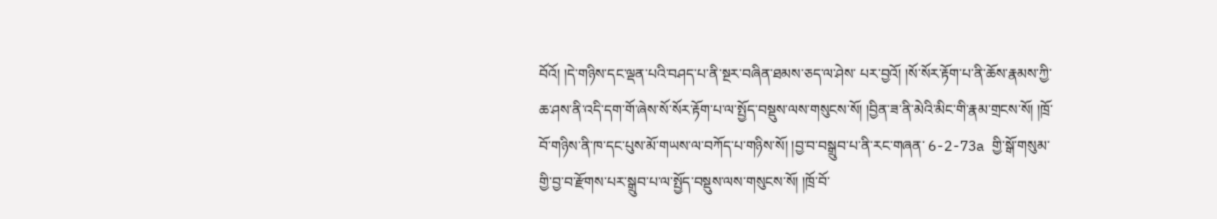བོའོ། །དེ་གཉིས་དང་ལྡན་པའི་བཤད་པ་ནི་སྔར་བཞིན་ཐམས་ཅད་ལ་ཤེས་ པར་བྱའོ། །སོ་སོར་རྟོག་པ་ནི་ཆོས་རྣམས་ཀྱི་ཆ་ཤས་ནི་འདི་དག་གོ་ཞེས་སོ་སོར་རྟོག་པ་ལ་སྤྱོད་བསྡུས་ལས་གསུངས་སོ། །བྱིན་ཟ་ནི་མེའི་མིང་གི་རྣམ་གྲངས་སོ། །ཁྲོ་བོ་གཉིས་ནི་ཁ་དང་པུས་མོ་གཡས་ལ་བཀོད་པ་གཉིས་སོ། །བྱ་བ་བསྒྲུབ་པ་ནི་རང་གཞན་ 6-2-73a གྱི་སྒོ་གསུམ་གྱི་བྱ་བ་རྫོགས་པར་སྒྲུབ་པ་ལ་སྤྱོད་བསྡུས་ལས་གསུངས་སོ། །ཁྲོ་བོ་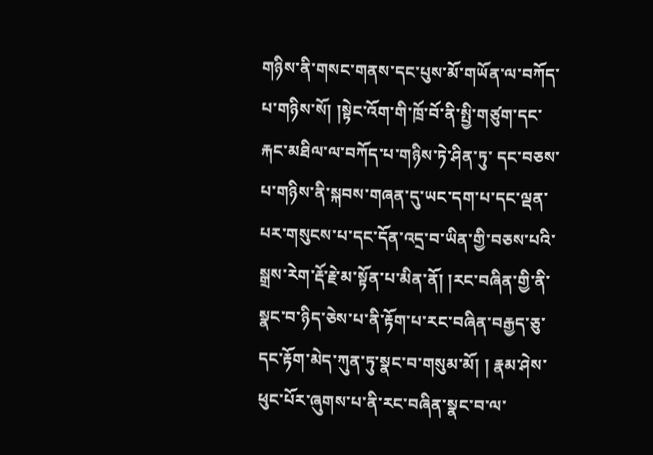གཉིས་ནི་གསང་གནས་དང་པུས་མོ་གཡོན་ལ་བཀོད་པ་གཉིས་སོ། །སྟེང་འོག་གི་ཁྲོ་བོ་ནི་སྤྱི་གཙུག་དང་རྐང་མཐིལ་ལ་བཀོད་པ་གཉིས་ཏེ་ཤིན་ཏུ་ དང་བཅས་པ་གཉིས་ནི་སྐབས་གཞན་དུ་ཡང་དག་པ་དང་ལྡན་པར་གསུངས་པ་དང་དོན་འདྲ་བ་ཡིན་གྱི་བཅས་པའི་སྒྲས་རེག་རྡོ་རྗེ་མ་སྟོན་པ་མིན་ནོ། །རང་བཞིན་གྱི་ནི་སྣང་བ་ཉིད་ཅེས་པ་ནི་རྟོག་པ་རང་བཞིན་བརྒྱད་ཅུ་དང་རྟོག་མེད་ཀུན་ཏུ་སྣང་བ་གསུམ་མོ། ། རྣམ་ཤེས་ཕུང་པོར་ཞུགས་པ་ནི་རང་བཞིན་སྣང་བ་ལ་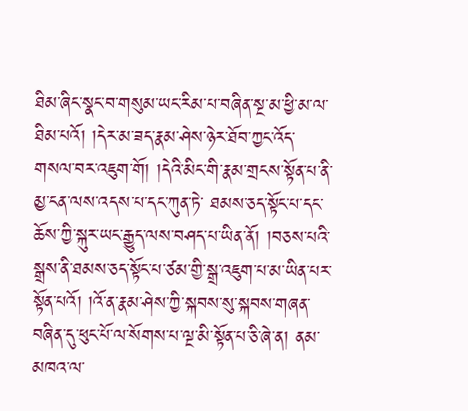ཐིམ་ཞིང་སྣང་བ་གསུམ་ཡང་རིམ་པ་བཞིན་སྔ་མ་ཕྱི་མ་ལ་ཐིམ་པའོ། །དེར་མ་ཟད་རྣམ་ཤེས་ཉེར་ཐོབ་ཀྱང་འོད་གསལ་བར་འཇུག་གོ། །དེའི་མིང་གི་རྣམ་གྲངས་སྟོན་པ་ནི་མྱ་ངན་ལས་འདས་པ་དང་ཀུན་ཏེ་ ཐམས་ཅད་སྟོང་པ་དང་ཆོས་ཀྱི་སྐུར་ཡང་རྒྱུད་ལས་བཤད་པ་ཡིན་ནོ། །བཅས་པའི་སྒྲས་ནི་ཐམས་ཅད་སྟོང་པ་ཙམ་གྱི་སྒྲ་འཇུག་པ་མ་ཡིན་པར་སྟོན་པའོ། །འོ་ན་རྣམ་ཤེས་ཀྱི་སྐབས་སུ་སྐབས་གཞན་བཞིན་དུ་ཕུང་པོ་ལ་སོགས་པ་ལྔ་མི་སྟོན་པ་ཅི་ཞེ་ན། ནམ་མཁའ་ལ་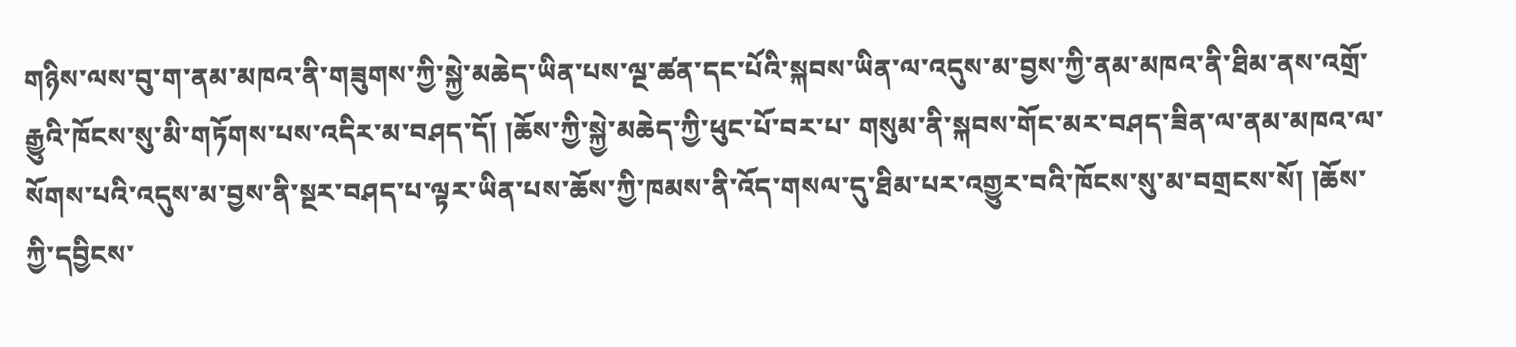གཉིས་ལས་བུ་ག་ནམ་མཁའ་ནི་གཟུགས་ཀྱི་སྐྱེ་མཆེད་ཡིན་པས་ལྔ་ཚན་དང་པོའི་སྐབས་ཡིན་ལ་འདུས་མ་བྱས་ཀྱི་ནམ་མཁའ་ནི་ཐིམ་ནས་འགྲོ་རྒྱུའི་ཁོངས་སུ་མི་གཏོགས་པས་འདིར་མ་བཤད་དོ། །ཆོས་ཀྱི་སྐྱེ་མཆེད་ཀྱི་ཕུང་པོ་བར་པ་ གསུམ་ནི་སྐབས་གོང་མར་བཤད་ཟིན་ལ་ནམ་མཁའ་ལ་སོགས་པའི་འདུས་མ་བྱས་ནི་སྔར་བཤད་པ་ལྟར་ཡིན་པས་ཆོས་ཀྱི་ཁམས་ནི་འོད་གསལ་དུ་ཐིམ་པར་འགྱུར་བའི་ཁོངས་སུ་མ་བགྲངས་སོ། །ཆོས་ཀྱི་དབྱིངས་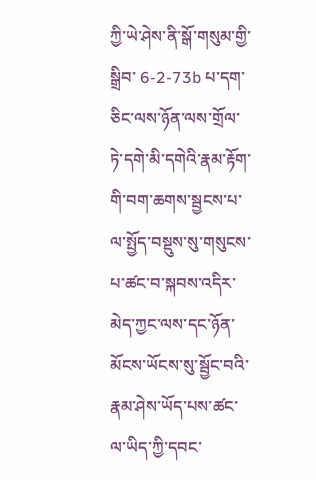ཀྱི་ཡེ་ཤེས་ནི་སྒོ་གསུམ་གྱི་སྒྲིབ་ 6-2-73b པ་དག་ཅིང་ལས་ཉོན་ལས་གྲོལ་ཏེ་དགེ་མི་དགེའི་རྣམ་རྟོག་གི་བག་ཆགས་སྦྱངས་པ་ལ་སྤྱོད་བསྡུས་སུ་གསུངས་པ་ཚང་བ་སྐབས་འདིར་མེད་ཀྱང་ལས་དང་ཉོན་མོངས་ཡོངས་སུ་སྦྱོང་བའི་རྣམ་ཤེས་ཡོད་པས་ཚང་ལ་ཡིད་ཀྱི་དབང་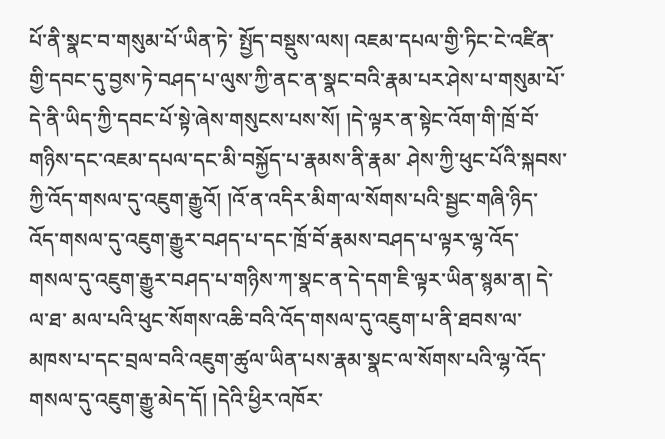པོ་ནི་སྣང་བ་གསུམ་པོ་ཡིན་ཏེ་ སྤྱོད་བསྡུས་ལས། འཇམ་དཔལ་གྱི་ཏིང་ངེ་འཛིན་གྱི་དབང་དུ་བྱས་ཏེ་བཤད་པ་ལུས་ཀྱི་ནང་ན་སྣང་བའི་རྣམ་པར་ཤེས་པ་གསུམ་པོ་དེ་ནི་ཡིད་ཀྱི་དབང་པོ་སྟེ་ཞེས་གསུངས་པས་སོ། །དེ་ལྟར་ན་སྟེང་འོག་གི་ཁྲོ་བོ་གཉིས་དང་འཇམ་དཔལ་དང་མི་བསྐྱོད་པ་རྣམས་ནི་རྣམ་ ཤེས་ཀྱི་ཕུང་པོའི་སྐབས་ཀྱི་འོད་གསལ་དུ་འཇུག་རྒྱུའོ། །འོ་ན་འདིར་མིག་ལ་སོགས་པའི་སྦྱང་གཞི་ཉིད་འོད་གསལ་དུ་འཇུག་རྒྱུར་བཤད་པ་དང་ཁྲོ་བོ་རྣམས་བཤད་པ་ལྟར་ལྷ་འོད་གསལ་དུ་འཇུག་རྒྱུར་བཤད་པ་གཉིས་ཀ་སྣང་ན་དེ་དག་ཇི་ལྟར་ཡིན་སྙམ་ན། དེ་ལ་ཐ་ མལ་པའི་ཕུང་སོགས་འཆི་བའི་འོད་གསལ་དུ་འཇུག་པ་ནི་ཐབས་ལ་མཁས་པ་དང་བྲལ་བའི་འཇུག་ཚུལ་ཡིན་པས་རྣམ་སྣང་ལ་སོགས་པའི་ལྷ་འོད་གསལ་དུ་འཇུག་རྒྱུ་མེད་དོ། །དེའི་ཕྱིར་འཁོར་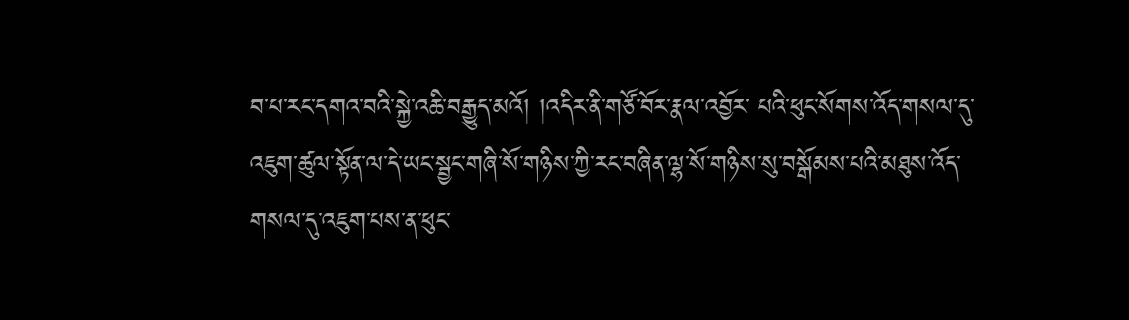བ་པ་རང་དགའ་བའི་སྐྱེ་འཆི་བརྒྱུད་མའོ། །འདིར་ནི་གཙོ་བོར་རྣལ་འབྱོར་ པའི་ཕུང་སོགས་འོད་གསལ་དུ་འཇུག་ཚུལ་སྟོན་ལ་དེ་ཡང་སྦྱང་གཞི་སོ་གཉིས་ཀྱི་རང་བཞིན་ལྷ་སོ་གཉིས་སུ་བསྒོམས་པའི་མཐུས་འོད་གསལ་དུ་འཇུག་པས་ན་ཕུང་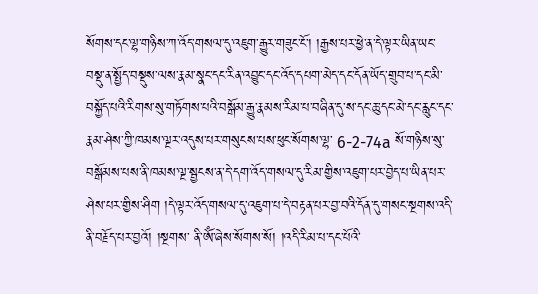སོགས་དང་ལྷ་གཉིས་ཀ་འོད་གསལ་དུ་འཇུག་རྒྱུར་གཟུང་ངོ་། །རྒྱས་པར་ཕྱེ་ན་དེ་ལྟར་ཡིན་ཡང་ བསྡུ་ན་སྤྱོད་བསྡུས་ལས་རྣམ་སྣང་དང་རིན་འབྱུང་དང་འོད་དཔག་མེད་དང་དོན་ཡོད་གྲུབ་པ་དང་མི་བསྐྱོད་པའི་རིགས་སུ་གཏོགས་པའི་བསྒོམ་རྒྱུ་རྣམས་རིམ་པ་བཞིན་དུ་ས་དང་ཆུ་དང་མེ་དང་རླུང་དང་རྣམ་ཤེས་ཀྱི་ཁམས་ལྔར་འདུས་པར་གསུངས་པས་ཕུང་སོགས་ལྷ་ 6-2-74a སོ་གཉིས་སུ་བསྒོམས་པས་ནི་ཁམས་ལྔ་སྦྱངས་ན་དེ་དག་འོད་གསལ་དུ་རིམ་གྱིས་འཇུག་པར་བྱེད་པ་ཡིན་པར་ཤེས་པར་གྱིས་ཤིག །དེ་ལྟར་འོད་གསལ་དུ་འཇུག་པ་དེ་བརྟན་པར་བྱ་བའི་དོན་དུ་གསང་སྔགས་འདི་ནི་བརྗོད་པར་བྱའོ། །སྔགས་ ནི་ཨོཾ་ཞེས་སོགས་སོ། །འདི་རིམ་པ་དང་པོའི་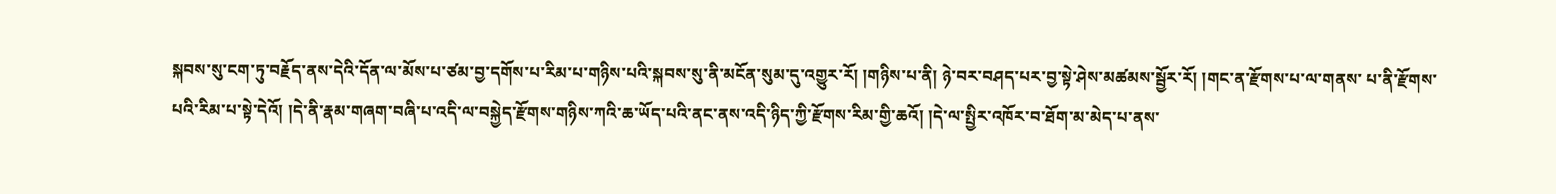སྐབས་སུ་ངག་ཏུ་བརྗོད་ནས་དེའི་དོན་ལ་མོས་པ་ཙམ་བྱ་དགོས་པ་རིམ་པ་གཉིས་པའི་སྐབས་སུ་ནི་མངོན་སུམ་དུ་འགྱུར་རོ། །གཉིས་པ་ནི། ཉེ་བར་བཤད་པར་བྱ་སྟེ་ཤེས་མཚམས་སྦྱོར་རོ། །གང་ན་རྫོགས་པ་ལ་གནས་ པ་ནི་རྫོགས་པའི་རིམ་པ་སྟེ་དེའོ། །དེ་ནི་རྣམ་གཞག་བཞི་པ་འདི་ལ་བསྐྱེད་རྫོགས་གཉིས་ཀའི་ཆ་ཡོད་པའི་ནང་ནས་འདི་ཉིད་ཀྱི་རྫོགས་རིམ་གྱི་ཆའོ། །དེ་ལ་སྤྱིར་འཁོར་བ་ཐོག་མ་མེད་པ་ནས་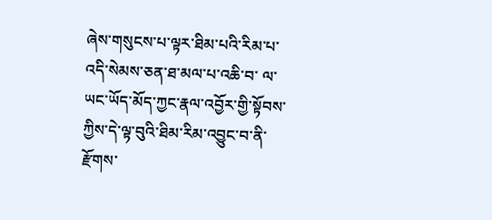ཞེས་གསུངས་པ་ལྟར་ཐིམ་པའི་རིམ་པ་འདི་སེམས་ཅན་ཐ་མལ་པ་འཆི་བ་ ལ་ཡང་ཡོད་མོད་ཀྱང་རྣལ་འབྱོར་གྱི་སྟོབས་ཀྱིས་དེ་ལྟ་བུའི་ཐིམ་རིམ་འབྱུང་བ་ནི་རྫོགས་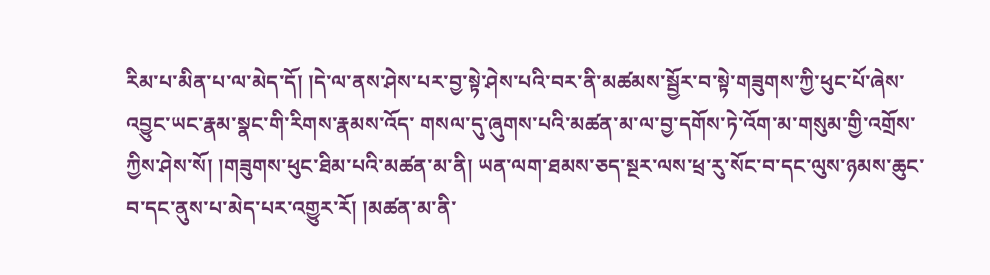རིམ་པ་མིན་པ་ལ་མེད་དོ། །དེ་ལ་ནས་ཤེས་པར་བྱ་སྟེ་ཤེས་པའི་བར་ནི་མཚམས་སྦྱོར་བ་སྟེ་གཟུགས་ཀྱི་ཕུང་པོ་ཞེས་འབྱུང་ཡང་རྣམ་སྣང་གི་རིགས་རྣམས་འོད་ གསལ་དུ་ཞུགས་པའི་མཚན་མ་ལ་བྱ་དགོས་ཏེ་འོག་མ་གསུམ་གྱི་འགྲོས་ཀྱིས་ཤེས་སོ། །གཟུགས་ཕུང་ཐིམ་པའི་མཚན་མ་ནི། ཡན་ལག་ཐམས་ཅད་སྔར་ལས་ཕྲ་རུ་སོང་བ་དང་ལུས་ཉམས་ཆུང་བ་དང་ནུས་པ་མེད་པར་འགྱུར་རོ། །མཚན་མ་ནི་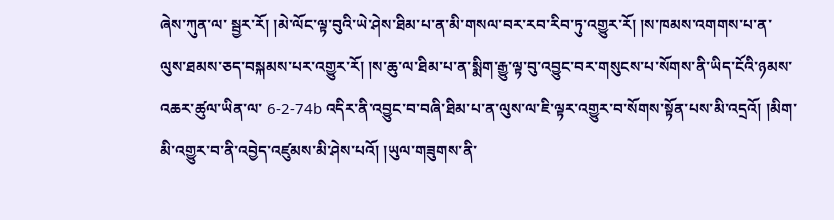ཞེས་ཀུན་ལ་ སྦྱར་རོ། །མེ་ལོང་ལྟ་བུའི་ཡེ་ཤེས་ཐིམ་པ་ན་མི་གསལ་བར་རབ་རིབ་ཏུ་འགྱུར་རོ། །ས་ཁམས་འགགས་པ་ན་ལུས་ཐམས་ཅད་བསྐམས་པར་འགྱུར་རོ། །ས་ཆུ་ལ་ཐིམ་པ་ན་སྨིག་རྒྱུ་ལྟ་བུ་འབྱུང་བར་གསུངས་པ་སོགས་ནི་ཡིད་ངོའི་ཉམས་འཆར་ཚུལ་ཡིན་ལ་ 6-2-74b འདིར་ནི་འབྱུང་བ་བཞི་ཐིམ་པ་ན་ལུས་ལ་ཇི་ལྟར་འགྱུར་བ་སོགས་སྟོན་པས་མི་འདྲའོ། །མིག་མི་འགྱུར་བ་ནི་འབྱེད་འཛུམས་མི་ཤེས་པའོ། །ཡུལ་གཟུགས་ནི་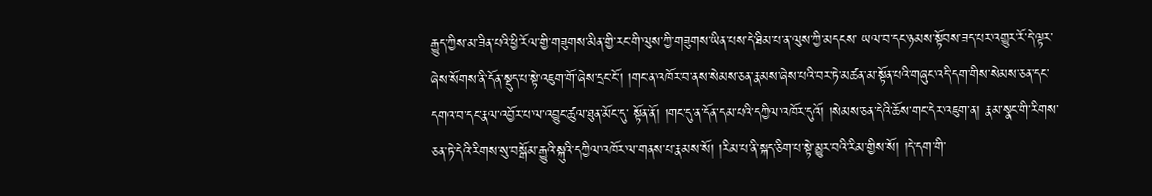རྒྱུད་ཀྱིས་མ་ཟིན་པའི་ཕྱི་རོལ་གྱི་གཟུགས་མིན་གྱི་རང་གི་ལུས་ཀྱི་གཟུགས་ཡིན་པས་དེ་ཐིམ་པ་ན་ལུས་ཀྱི་མདངས་ ཡལ་བ་དང་ཉམས་སྟོབས་ཟད་པར་འགྱུར་རོ་དེ་ལྟར་ཞེས་སོགས་ནི་དོན་སྡུད་པ་སྟེ་འཇུག་གོ་ཞེས་དྲང་ངོ་། །གང་ན་འཁོར་བ་ནས་སེམས་ཅན་རྣམས་ཞེས་པའི་བར་ཏེ་མཚན་མ་སྟོན་པའི་གཞུང་འདི་དག་གིས་སེམས་ཅན་དང་དགའ་བ་དང་རྣལ་འབྱོར་པ་ལ་འབྱུང་ཚུལ་ཐུན་མོང་དུ་ སྟོན་ནོ། །གང་དུ་ན་དོན་དམ་པའི་དཀྱིལ་འཁོར་དུའོ། །སེམས་ཅན་དེའི་ཆོས་གང་དེར་འཇུག་ན། རྣམ་སྣང་གི་རིགས་ཅན་ཏེ་དེའི་རིགས་སུ་བསྒོམ་རྒྱུའི་སྐུའི་དཀྱིལ་འཁོར་ལ་གནས་པ་རྣམས་སོ། །རིམ་པ་ནི་སྐད་ཅིག་པ་སྟེ་མྱུར་བའི་རིམ་གྱིས་སོ། །དེ་དག་གི་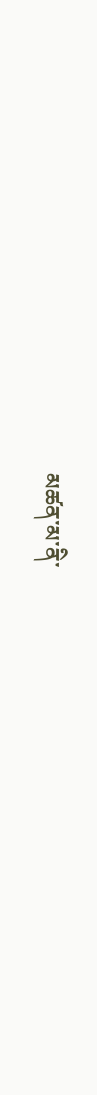མཚན་མ་ནི་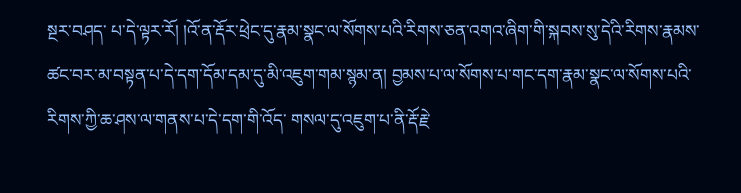སྔར་བཤད་ པ་དེ་ལྟར་རོ། །འོ་ན་རྡོར་ཕྲེང་དུ་རྣམ་སྣང་ལ་སོགས་པའི་རིགས་ཅན་འགའ་ཞིག་གི་སྐབས་སུ་དེའི་རིགས་རྣམས་ཚང་བར་མ་བསྟན་པ་དེ་དག་དོམ་དམ་དུ་མི་འཇུག་གམ་སྙམ་ན། བྱམས་པ་ལ་སོགས་པ་གང་དག་རྣམ་སྣང་ལ་སོགས་པའི་རིགས་ཀྱི་ཆ་ཤས་ལ་གནས་པ་དེ་དག་གི་འོད་ གསལ་དུ་འཇུག་པ་ནི་རྡོ་རྗེ་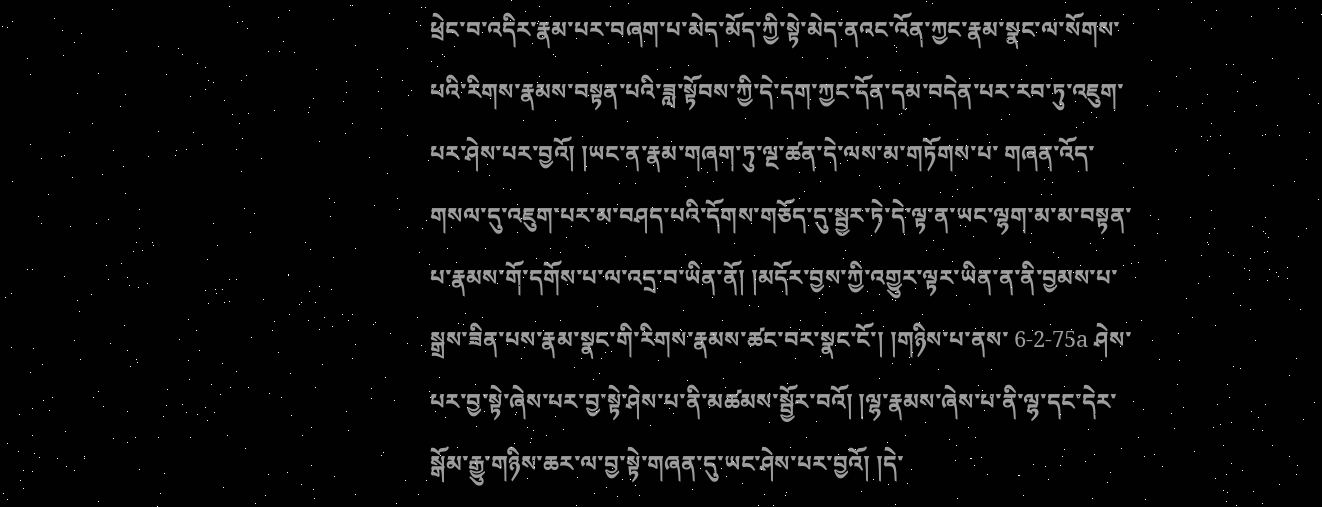ཕྲེང་བ་འདིར་རྣམ་པར་བཞག་པ་མེད་མོད་ཀྱི་སྟེ་མེད་ནའང་འོན་ཀྱང་རྣམ་སྣང་ལ་སོགས་པའི་རིགས་རྣམས་བསྟན་པའི་ཟླ་སྟོབས་ཀྱི་དེ་དག་ཀྱང་དོན་དམ་བདེན་པར་རབ་ཏུ་འཇུག་པར་ཤེས་པར་བྱའོ། །ཡང་ན་རྣམ་གཞག་ཏུ་ལྔ་ཚན་དེ་ལས་མ་གཏོགས་པ་ གཞན་འོད་གསལ་དུ་འཇུག་པར་མ་བཤད་པའི་དོགས་གཅོད་དུ་སྦྱར་ཏེ་དེ་ལྟ་ན་ཡང་ལྷག་མ་མ་བསྟན་པ་རྣམས་གོ་དགོས་པ་ལ་འདྲ་བ་ཡིན་ནོ། །མདོར་བྱས་ཀྱི་འགྱུར་ལྟར་ཡིན་ན་ནི་བྱམས་པ་སྒྲས་ཟིན་པས་རྣམ་སྣང་གི་རིགས་རྣམས་ཚང་བར་སྣང་ངོ་། །གཉིས་པ་ནས་ 6-2-75a ཤེས་པར་བྱ་སྟེ་ཞེས་པར་བྱ་སྟེ་ཤེས་པ་ནི་མཚམས་སྦྱོར་བའོ། །ལྷ་རྣམས་ཞེས་པ་ནི་ལྷ་དང་དེར་སྒོམ་རྒྱུ་གཉིས་ཆར་ལ་བྱ་སྟེ་གཞན་དུ་ཡང་ཤེས་པར་བྱའོ། །དེ་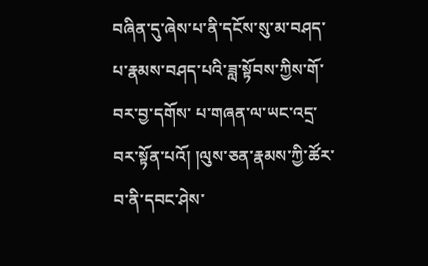བཞིན་དུ་ཞེས་པ་ནི་དངོས་སུ་མ་བཤད་པ་རྣམས་བཤད་པའི་ཟླ་སྟོབས་ཀྱིས་གོ་བར་བྱ་དགོས་ པ་གཞན་ལ་ཡང་འདྲ་བར་སྟོན་པའོ། །ལུས་ཅན་རྣམས་ཀྱི་ཚོར་བ་ནི་དབང་ཤེས་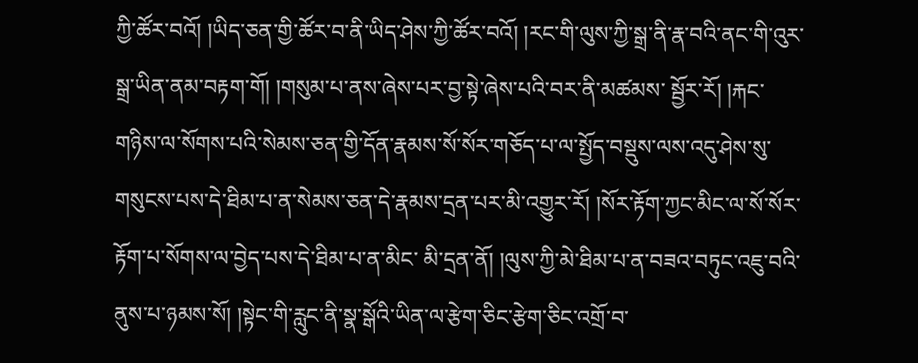ཀྱི་ཚོར་བའོ། །ཡིད་ཅན་གྱི་ཚོར་བ་ནི་ཡིད་ཤེས་ཀྱི་ཚོར་བའོ། །རང་གི་ལུས་ཀྱི་སྒྲ་ནི་རྣ་བའི་ནང་གི་འུར་སྒྲ་ཡིན་ནམ་བརྟག་གོ། །གསུམ་པ་ནས་ཞེས་པར་བྱ་སྟེ་ཞེས་པའི་བར་ནི་མཚམས་ སྦྱོར་རོ། །རྐང་གཉིས་ལ་སོགས་པའི་སེམས་ཅན་གྱི་དོན་རྣམས་སོ་སོར་གཅོད་པ་ལ་སྤྱོད་བསྡུས་ལས་འདུ་ཤེས་སུ་གསུངས་པས་དེ་ཐིམ་པ་ན་སེམས་ཅན་དེ་རྣམས་དྲན་པར་མི་འགྱུར་རོ། །སོར་རྟོག་ཀྱང་མིང་ལ་སོ་སོར་རྟོག་པ་སོགས་ལ་བྱེད་པས་དེ་ཐིམ་པ་ན་མིང་ མི་དྲན་ནོ། །ལུས་ཀྱི་མེ་ཐིམ་པ་ན་བཟའ་བཏུང་འཇུ་བའི་ནུས་པ་ཉམས་སོ། །སྟེང་གི་རླུང་ནི་སྣ་སྒོའི་ཡིན་ལ་རྩེག་ཅིང་རྩེག་ཅིང་འགྲོ་བ་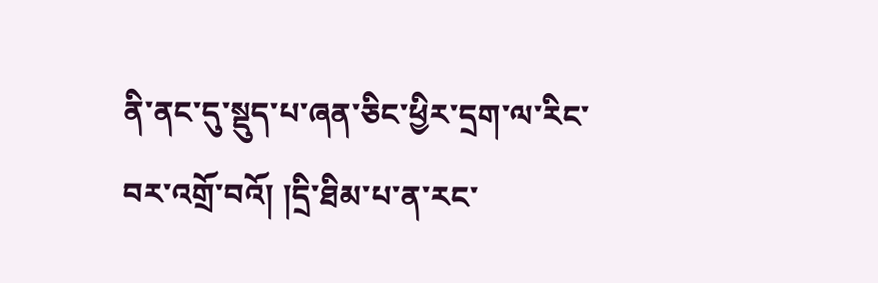ནི་ནང་དུ་སྡུད་པ་ཞན་ཅིང་ཕྱིར་དྲག་ལ་རིང་བར་འགྲོ་བའོ། །དྲི་ཐིམ་པ་ན་རང་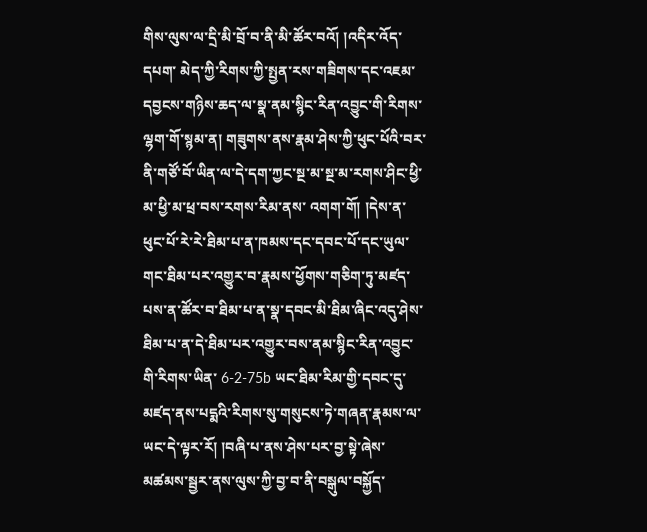གིས་ལུས་ལ་དྲི་མི་བྲོ་བ་ནི་མི་ཚོར་བའོ། །འདིར་འོད་དཔག་ མེད་ཀྱི་རིགས་ཀྱི་སྤྱན་རས་གཟིགས་དང་འཇམ་དབྱངས་གཉིས་ཆད་ལ་སྣ་ནམ་སྙིང་རིན་འབྱུང་གི་རིགས་ལྷག་གོ་སྙམ་ན། གཟུགས་ནས་རྣམ་ཤེས་ཀྱི་ཕུང་པོའི་བར་ནི་གཙོ་བོ་ཡིན་ལ་དེ་དག་ཀྱང་སྔ་མ་སྔ་མ་རགས་ཤིང་ཕྱི་མ་ཕྱི་མ་ཕྲ་བས་རགས་རིམ་ནས་ འགག་གོ། །དེས་ན་ཕུང་པོ་རེ་རེ་ཐིམ་པ་ན་ཁམས་དང་དབང་པོ་དང་ཡུལ་གང་ཐིམ་པར་འགྱུར་བ་རྣམས་ཕྱོགས་གཅིག་ཏུ་མཛད་པས་ན་ཚོར་བ་ཐིམ་པ་ན་སྣ་དབང་མི་ཐིམ་ཞིང་འདུ་ཤེས་ཐིམ་པ་ན་དེ་ཐིམ་པར་འགྱུར་བས་ནམ་སྙིང་རིན་འབྱུང་གི་རིགས་ཡིན་ 6-2-75b ཡང་ཐིམ་རིམ་གྱི་དབང་དུ་མཛད་ནས་པདྨའི་རིགས་སུ་གསུངས་ཏེ་གཞན་རྣམས་ལ་ཡང་དེ་ལྟར་རོ། །བཞི་པ་ནས་ཤེས་པར་བྱ་སྟེ་ཞེས་མཚམས་སྦྱར་ནས་ལུས་ཀྱི་བྱ་བ་ནི་བསྒུལ་བསྐྱོད་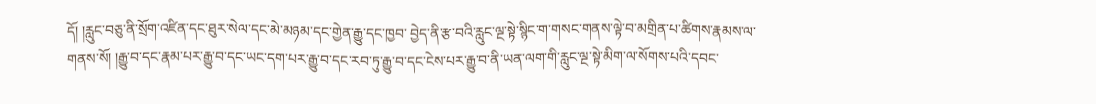དོ། །རླུང་བཅུ་ནི་སྲོག་འཛིན་དང་ཐུར་སེལ་དང་མེ་མཉམ་དང་གྱེན་རྒྱུ་དང་ཁྱབ་ བྱེད་ནི་རྩ་བའི་རླུང་ལྔ་སྟེ་སྙིང་ག་གསང་གནས་ལྟེ་བ་མགྲིན་པ་ཚིགས་རྣམས་ལ་གནས་སོ། །རྒྱུ་བ་དང་རྣམ་པར་རྒྱུ་བ་དང་ཡང་དག་པར་རྒྱུ་བ་དང་རབ་ཏུ་རྒྱུ་བ་དང་ངེས་པར་རྒྱུ་བ་ནི་ཡན་ལག་གི་རླུང་ལྔ་སྟེ་མིག་ལ་སོགས་པའི་དབང་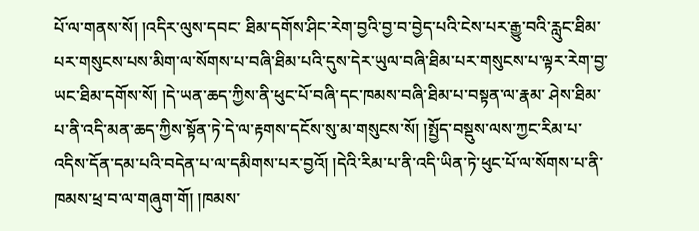པོ་ལ་གནས་སོ། །འདིར་ལུས་དབང་ ཐིམ་དགོས་ཤིང་རེག་བྱའི་བྱ་བ་བྱེད་པའི་ངེས་པར་རྒྱུ་བའི་རླུང་ཐིམ་པར་གསུངས་པས་མིག་ལ་སོགས་པ་བཞི་ཐིམ་པའི་དུས་དེར་ཡུལ་བཞི་ཐིམ་པར་གསུངས་པ་ལྟར་རེག་བྱ་ཡང་ཐིམ་དགོས་སོ། །དེ་ཡན་ཆད་ཀྱིས་ནི་ཕུང་པོ་བཞི་དང་ཁམས་བཞི་ཐིམ་པ་བསྟན་ལ་རྣམ་ ཤེས་ཐིམ་པ་ནི་འདི་མན་ཆད་ཀྱིས་སྟོན་ཏེ་དེ་ལ་རྟགས་དངོས་སུ་མ་གསུངས་སོ། །སྤྱོད་བསྡུས་ལས་ཀྱང་རིམ་པ་འདིས་དོན་དམ་པའི་བདེན་པ་ལ་དམིགས་པར་བྱའོ། །དེའི་རིམ་པ་ནི་འདི་ཡིན་ཏེ་ཕུང་པོ་ལ་སོགས་པ་ནི་ཁམས་ཕྲ་བ་ལ་གཞུག་གོ། །ཁམས་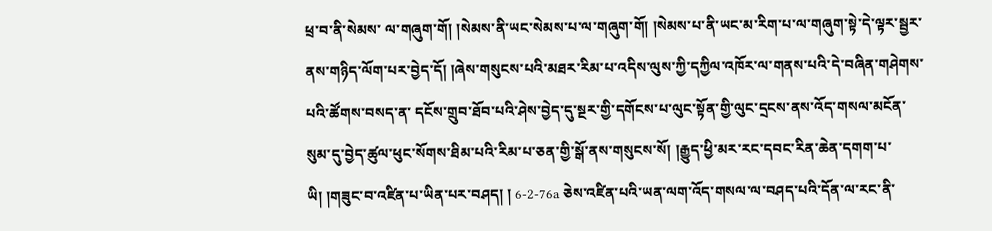ཕྲ་བ་ནི་སེམས་ ལ་གཞུག་གོ། །སེམས་ནི་ཡང་སེམས་པ་ལ་གཞུག་གོ། །སེམས་པ་ནི་ཡང་མ་རིག་པ་ལ་གཞུག་སྟེ་དེ་ལྟར་སྦྱར་ནས་གཉིད་ལོག་པར་བྱེད་དོ། །ཞེས་གསུངས་པའི་མཐར་རིམ་པ་འདིས་ལུས་ཀྱི་དཀྱིལ་འཁོར་ལ་གནས་པའི་དེ་བཞིན་གཤེགས་པའི་ཚོགས་བསད་ན་ དངོས་གྲུབ་ཐོབ་པའི་ཤེས་བྱེད་དུ་སྔར་གྱི་དགོངས་པ་ལུང་སྟོན་གྱི་ལུང་དྲངས་ནས་འོད་གསལ་མངོན་སུམ་དུ་བྱེད་ཚུལ་ཕུང་སོགས་ཐིམ་པའི་རིམ་པ་ཅན་གྱི་སྒོ་ནས་གསུངས་སོ། །རྒྱུད་ཕྱི་མར་རང་དབང་རིན་ཆེན་དགག་པ་ཡི། །གཟུང་བ་འཛིན་པ་ཡིན་པར་བཤད། ། 6-2-76a ཅེས་འཛིན་པའི་ཡན་ལག་འོད་གསལ་ལ་བཤད་པའི་དོན་ལ་རང་ནི་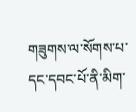གཟུགས་ལ་སོགས་པ་དང་དབང་པོ་ནི་མིག་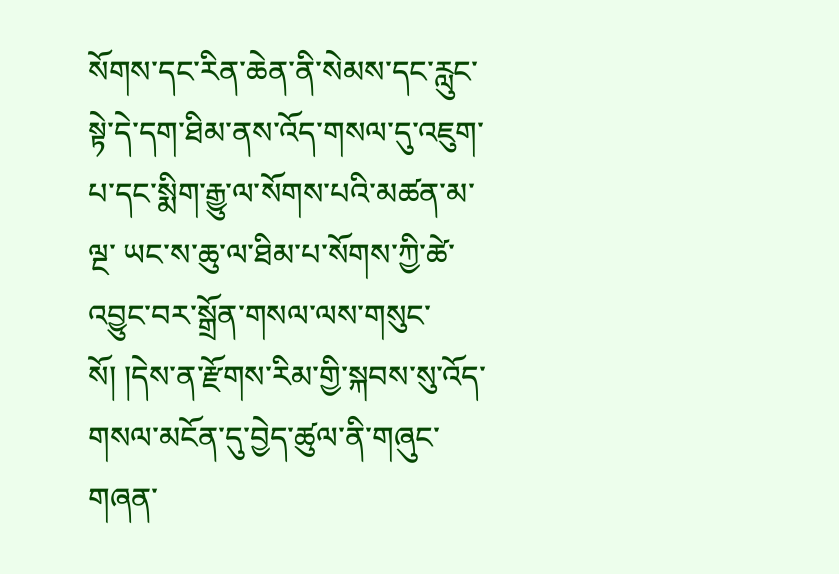སོགས་དང་རིན་ཆེན་ནི་སེམས་དང་རླུང་སྟེ་དེ་དག་ཐིམ་ནས་འོད་གསལ་དུ་འཇུག་པ་དང་སྨིག་རྒྱུ་ལ་སོགས་པའི་མཚན་མ་ལྔ་ ཡང་ས་ཆུ་ལ་ཐིམ་པ་སོགས་ཀྱི་ཚེ་འབྱུང་བར་སྒྲོན་གསལ་ལས་གསུང་སོ། །དེས་ན་རྫོགས་རིམ་གྱི་སྐབས་སུ་འོད་གསལ་མངོན་དུ་བྱེད་ཚུལ་ནི་གཞུང་གཞན་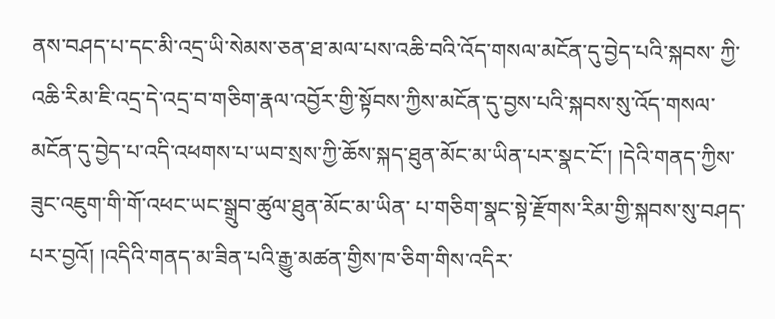ནས་བཤད་པ་དང་མི་འདྲ་ཡི་སེམས་ཅན་ཐ་མལ་པས་འཆི་བའི་འོད་གསལ་མངོན་དུ་བྱེད་པའི་སྐབས་ ཀྱི་འཆི་རིམ་ཇི་འདྲ་དེ་འདྲ་བ་གཅིག་རྣལ་འབྱོར་གྱི་སྟོབས་ཀྱིས་མངོན་དུ་བྱས་པའི་སྐབས་སུ་འོད་གསལ་མངོན་དུ་བྱེད་པ་འདི་འཕགས་པ་ཡབ་སྲས་ཀྱི་ཆོས་སྐད་ཐུན་མོང་མ་ཡིན་པར་སྣང་ངོ་། །དེའི་གནད་ཀྱིས་ཟུང་འཇུག་གི་གོ་འཕང་ཡང་སྒྲུབ་ཚུལ་ཐུན་མོང་མ་ཡིན་ པ་གཅིག་སྣང་སྟེ་རྫོགས་རིམ་གྱི་སྐབས་སུ་བཤད་པར་བྱའོ། །འདིའི་གནད་མ་ཟིན་པའི་རྒྱུ་མཚན་གྱིས་ཁ་ཅིག་གིས་འདིར་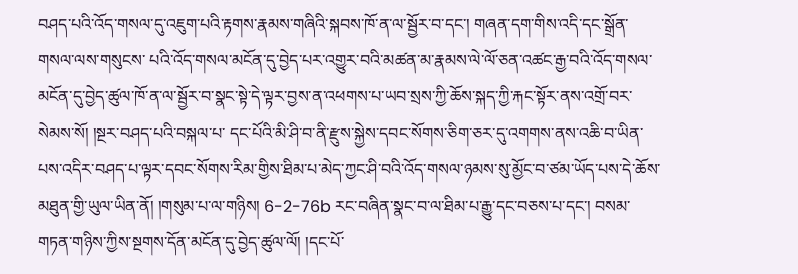བཤད་པའི་འོད་གསལ་དུ་འཇུག་པའི་རྟགས་རྣམས་གཞིའི་སྐབས་ཁོ་ན་ལ་སྦྱོར་བ་དང་། གཞན་དག་གིས་འདི་དང་སྒྲོན་གསལ་ལས་གསུངས་ པའི་འོད་གསལ་མངོན་དུ་བྱེད་པར་འགྱུར་བའི་མཚན་མ་རྣམས་ལེ་ལོ་ཅན་འཚང་རྒྱ་བའི་འོད་གསལ་མངོན་དུ་བྱེད་ཚུལ་ཁོ་ན་ལ་སྦྱོར་བ་སྣང་སྟེ་དེ་ལྟར་བྱས་ན་འཕགས་པ་ཡབ་སྲས་ཀྱི་ཆོས་སྐད་ཀྱི་རྐང་སྟོར་ནས་འགྲོ་བར་སེམས་སོ། །སྔར་བཤད་པའི་བསྐལ་པ་ དང་པོའི་མི་ཤི་བ་ནི་རྫུས་སྐྱེས་དབང་སོགས་ཅིག་ཅར་དུ་འགགས་ནས་འཆི་བ་ཡིན་པས་འདིར་བཤད་པ་ལྟར་དབང་སོགས་རིམ་གྱིས་ཐིམ་པ་མེད་ཀྱང་ཤི་བའི་འོད་གསལ་ཉམས་སུ་མྱོང་བ་ཙམ་ཡོད་པས་དེ་ཆོས་མཐུན་གྱི་ཡུལ་ཡིན་ནོ། །གསུམ་པ་ལ་གཉིས། 6-2-76b རང་བཞིན་སྣང་བ་ལ་ཐིམ་པ་རྒྱུ་དང་བཅས་པ་དང་། བསམ་གཏན་གཉིས་ཀྱིས་སྔགས་དོན་མངོན་དུ་བྱེད་ཚུལ་ལོ། །དང་པོ་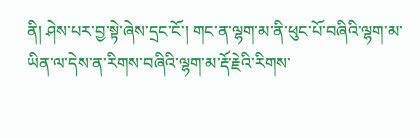ནི། ཤེས་པར་བྱ་སྟེ་ཞེས་དྲང་ངོ་། གང་ན་ལྷག་མ་ནི་ཕུང་པོ་བཞིའི་ལྷག་མ་ཡིན་ལ་དེས་ན་རིགས་བཞིའི་ལྷག་མ་རྡོ་རྗེའི་རིགས་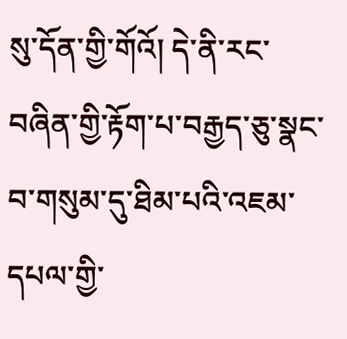སུ་དོན་གྱི་གོའོ། དེ་ནི་རང་ བཞིན་གྱི་རྟོག་པ་བརྒྱད་ཅུ་སྣང་བ་གསུམ་དུ་ཐིམ་པའི་འཇམ་དཔལ་གྱི་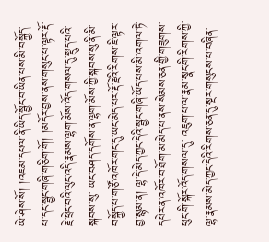ཡེ་ཤེས་སོ། །འཇམ་དཔལ་ནི་ཡིད་སྦྱོང་བ་ཡིན་པས་མི་བསྐྱོད་པ་དང་སྦྱང་གཞི་གཅིག་གོ། །མདོར་བྱས་ནས་གསུང་པ་ལྟར་རྡོ་རྗེ་ཕྲེང་བའི་ལུང་འདི་རྣམས་ལྷག་མོས་འོད་གསལ་དུ་སྡུད་པའི་སྐབས་སུ་ ཡང་བཤད་དགོས་ན་ལྷག་མོས་ཀྱི་སྐབས་སུ་ནི་མི་བསྐྱོད་པ་གཙོ་འཁོར་གང་དུ་ཡང་མེད་པར་རྡོ་རྗེའི་རིགས་ཇི་ལྟར་བྱ་སྙམ་ན། ལྷ་དེ་མེད་ཀྱང་དེའི་སྦྱང་གཞི་ཡོད་པས་མི་འགལ་ཏེ་དཔེར་ན་འཁོར་བ་ཐོག་མ་མེད་པ་ནས་སེམས་ཅན་གྱི་གཟུགས་ཕུང་གི་སྐོར་འོད་གསལ་དུ་ འཇུག་པ་ལ་རྣམ་སྣང་གི་རིགས་ཀྱི་ལྷ་རྣམས་མེད་ཀྱང་དེའི་རིགས་ཅན་དུ་སྔར་གསུངས་པ་བཞིན་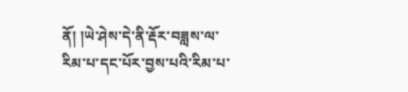ནོ། །ཡེ་ཤེས་དེ་ནི་རྡོར་བཟླས་ལ་རིམ་པ་དང་པོར་བྱས་པའི་རིམ་པ་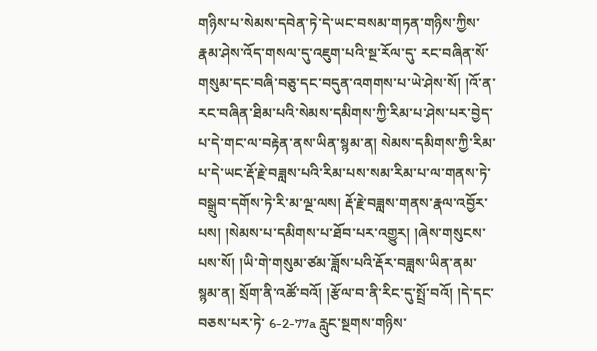གཉིས་པ་སེམས་དབེན་ཏེ་དེ་ཡང་བསམ་གཏན་གཉིས་ཀྱིས་རྣམ་ཤེས་འོད་གསལ་དུ་འཇུག་པའི་སྔ་རོལ་དུ་ རང་བཞིན་སོ་གསུམ་དང་བཞི་བཅུ་དང་བདུན་འགགས་པ་ཡེ་ཤེས་སོ། །འོ་ན་རང་བཞིན་ཐིམ་པའི་སེམས་དམིགས་ཀྱི་རིམ་པ་ཤེས་པར་བྱེད་པ་དེ་གང་ལ་བརྟེན་ནས་ཡིན་སྙམ་ན། སེམས་དམིགས་ཀྱི་རིམ་པ་དེ་ཡང་རྡོ་རྗེ་བཟླས་པའི་རིམ་པས་སམ་རིམ་པ་ལ་གནས་ཏེ་ བསྒྲུབ་དགོས་ཏེ་རི་མ་ལྔ་ལས། རྡོ་རྗེ་བཟླས་གནས་རྣལ་འབྱོར་པས། །སེམས་པ་དམིགས་པ་ཐོབ་པར་འགྱུར། །ཞེས་གསུངས་པས་སོ། །ཡི་གེ་གསུམ་ཙམ་ཟློས་པའི་རྡོར་བཟླས་ཡིན་ནམ་སྙམ་ན། སྲོག་ནི་འཚོ་བའོ། །རྩོལ་བ་ནི་རིང་དུ་སྤྲོ་བའོ། །དེ་དང་བཅས་པར་ཏེ་ 6-2-77a རླུང་སྔགས་གཉིས་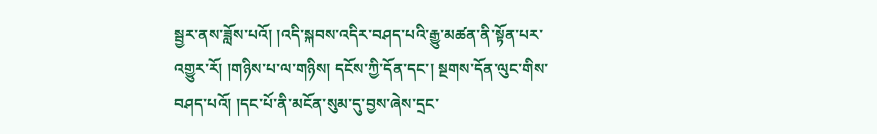སྦྱར་ནས་ཟློས་པའོ། །འདི་སྐབས་འདིར་བཤད་པའི་རྒྱུ་མཚན་ནི་སྟོན་པར་འགྱུར་རོ། །གཉིས་པ་ལ་གཉིས། དངོས་ཀྱི་དོན་དང་། སྔགས་དོན་ལུང་གིས་བཤད་པའོ། །དང་པོ་ནི་མངོན་སུམ་དུ་བྱས་ཞེས་དྲང་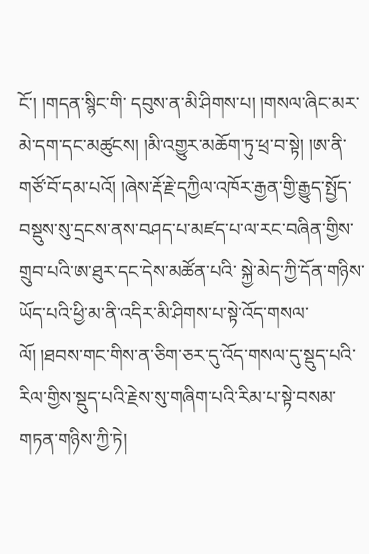ངོ་། །གདན་སྙིང་གི་ དབུས་ན་མི་ཤིགས་པ། །གསལ་ཞིང་མར་མེ་དག་དང་མཚུངས། །མི་འགྱུར་མཆོག་ཏུ་ཕྲ་བ་སྟེ། །ཨ་ནི་གཙོ་བོ་དམ་པའོ། །ཞེས་རྡོ་རྗེ་དཀྱིལ་འཁོར་རྒྱན་གྱི་རྒྱུད་སྤྱོད་བསྡུས་སུ་དྲངས་ནས་བཤད་པ་མཛད་པ་ལ་རང་བཞིན་གྱིས་གྲུབ་པའི་ཨ་ཐུར་དང་དེས་མཚོན་པའི་ སྐྱེ་མེད་ཀྱི་དོན་གཉིས་ཡོད་པའི་ཕྱི་མ་ནི་འདིར་མི་ཤིགས་པ་སྟེ་འོད་གསལ་ལོ། །ཐབས་གང་གིས་ན་ཅིག་ཅར་དུ་འོད་གསལ་དུ་སྡུད་པའི་རིལ་གྱིས་སྡུད་པའི་རྗེས་སུ་གཞིག་པའི་རིམ་པ་སྟེ་བསམ་གཏན་གཉིས་ཀྱི་ཏེ།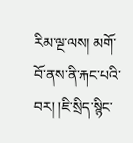རིམ་ལྔ་ལས། མགོ་བོ་ནས་ནི་རྐང་པའི་བར། །ཇི་སྲིད་སྙིང་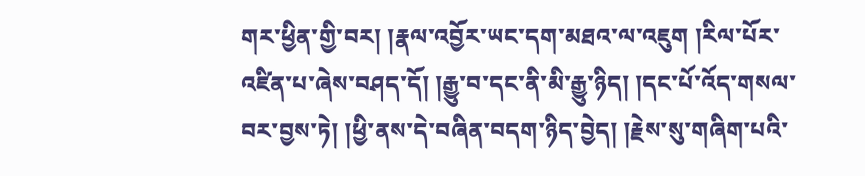གར་ཕྱིན་གྱི་བར། །རྣལ་འབྱོར་ཡང་དག་མཐའ་ལ་འཇུག །རིལ་པོར་འཛིན་པ་ཞེས་བཤད་དོ། །རྒྱུ་བ་དང་ནི་མི་རྒྱུ་ཉིད། །དང་པོ་འོད་གསལ་བར་བྱས་ཏེ། །ཕྱི་ནས་དེ་བཞིན་བདག་ཉིད་བྱེད། །རྗེས་སུ་གཞིག་པའི་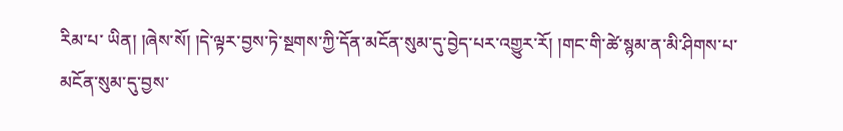རིམ་པ་ ཡིན། །ཞེས་སོ། །དེ་ལྟར་བྱས་ཏེ་སྔགས་ཀྱི་དོན་མངོན་སུམ་དུ་བྱེད་པར་འགྱུར་རོ། །གང་གི་ཚེ་སྙམ་ན་མི་ཤིགས་པ་མངོན་སུམ་དུ་བྱས་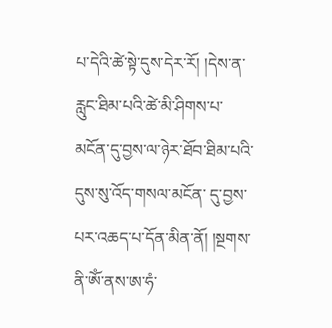པ་དེའི་ཚེ་སྟེ་དུས་དེར་རོ། །དེས་ན་རླུང་ཐིམ་པའི་ཚེ་མི་ཤིགས་པ་མངོན་དུ་བྱས་ལ་ཉེར་ཐོབ་ཐིམ་པའི་དུས་སུ་འོད་གསལ་མངོན་ དུ་བྱས་པར་འཆད་པ་དོན་མིན་ནོ། །སྔགས་ནི་ཨོཾ་ནས་ཨ་ཧཾ་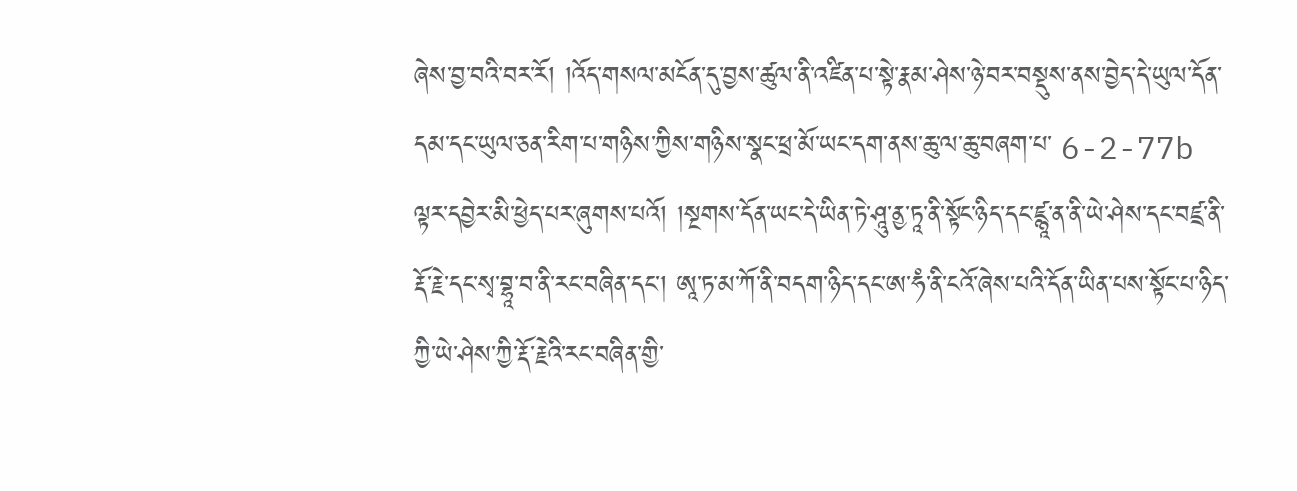ཞེས་བྱ་བའི་བར་རོ། །འོད་གསལ་མངོན་དུ་བྱས་ཚུལ་ནི་འཛིན་པ་སྟེ་རྣམ་ཤེས་ཉེ་བར་བསྡུས་ནས་བྱེད་དེ་ཡུལ་དོན་དམ་དང་ཡུལ་ཅན་རིག་པ་གཉིས་ཀྱིས་གཉིས་སྣང་ཕྲ་མོ་ཡང་དག་ནས་ཆུ་ལ་ཆུ་བཞག་པ་ 6-2-77b ལྟར་དབྱེར་མི་ཕྱེད་པར་ཞུགས་པའོ། །སྔགས་དོན་ཡང་དེ་ཡིན་ཏེ་ཤཱུ་ནྱ་ཏཱ་ནི་སྟོང་ཉིད་དང་ཛྙཱ་ན་ནི་ཡེ་ཤེས་དང་བཛྲ་ནི་རྡོ་རྗེ་དང་སྭ་བྷཱ་བ་ནི་རང་བཞིན་དང་། ཨཱ་ཏ་མ་ཀོ་ནི་བདག་ཉིད་དང་ཨ་ཧཾ་ནི་ངའོ་ཞེས་པའི་དོན་ཡིན་པས་སྟོང་པ་ཉིད་ཀྱི་ཡེ་ཤེས་ཀྱི་རྡོ་རྗེའི་རང་བཞིན་གྱི་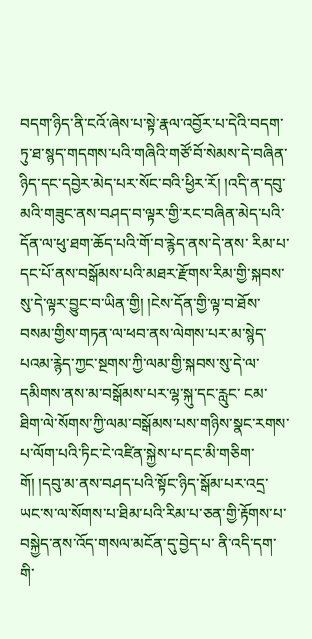བདག་ཉིད་ནི་ངའོ་ཞེས་པ་སྟེ་རྣལ་འབྱོར་པ་དེའི་བདག་ཏུ་ཐ་སྙད་གདགས་པའི་གཞིའི་གཙོ་བོ་སེམས་དེ་བཞིན་ཉིད་དང་དབྱེར་མེད་པར་སོང་བའི་ཕྱིར་རོ། །འདི་ན་དབུ་མའི་གཟུང་ནས་བཤད་བ་ལྟར་གྱི་རང་བཞིན་མེད་པའི་དོན་ལ་ཕུ་ཐག་ཆོད་པའི་གོ་བ་རྙེད་ནས་དེ་ནས་ རིམ་པ་དང་པོ་ནས་བསྒོམས་པའི་མཐར་རྫོགས་རིམ་གྱི་སྐབས་སུ་དེ་ལྟར་བྱུང་བ་ཡིན་གྱི། །ངེས་དོན་གྱི་ལྟ་བ་ཐོས་བསམ་གྱིས་གཏན་ལ་ཕབ་ནས་ལེགས་པར་མ་སྙེད་པའམ་རྙེད་ཀྱང་སྔགས་ཀྱི་ལམ་གྱི་སྐབས་སུ་དེ་ལ་དམིགས་ནས་མ་བསྒོམས་པར་ལྷ་སྐུ་དང་རླུང་ ངམ་ཐིག་ལེ་སོགས་ཀྱི་ལམ་བསྒོམས་པས་གཉིས་སྣང་རགས་པ་ལོག་པའི་ཏིང་ངེ་འཛིན་སྐྱེས་པ་དང་མི་གཅིག་གོ། །དབུ་མ་ནས་བཤད་པའི་སྟོང་ཉིད་སྒོམ་པར་འདྲ་ཡང་ས་ལ་སོགས་པ་ཐིམ་པའི་རིམ་པ་ཅན་གྱི་རྟོགས་པ་བསྐྱེད་ནས་འོད་གསལ་མངོན་དུ་བྱེད་པ་ ནི་འདི་དག་གི་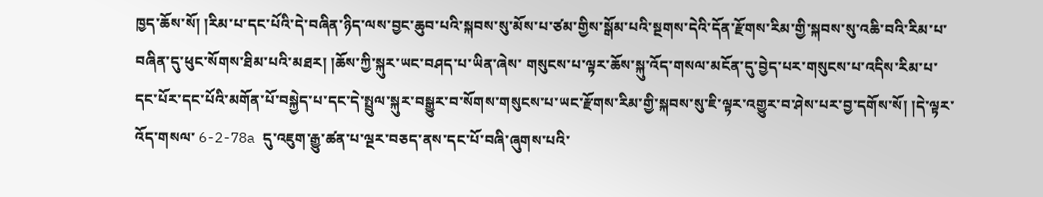ཁྱད་ཆོས་སོ། །རིམ་པ་དང་པོའི་དེ་བཞིན་ཉིད་ལས་བྱང་ཆུབ་པའི་སྐབས་སུ་མོས་པ་ཙམ་གྱིས་སྒོམ་པའི་སྔགས་དེའི་དོན་རྫོགས་རིམ་གྱི་སྐབས་སུ་འཆི་བའི་རིམ་པ་བཞིན་དུ་ཕུང་སོགས་ཐིམ་པའི་མཐར། །ཆོས་ཀྱི་སྐུར་ཡང་བཤད་པ་ཡིན་ཞེས་ གསུངས་པ་ལྟར་ཆོས་སྐུ་འོད་གསལ་མངོན་དུ་བྱེད་པར་གསུངས་པ་འདིས་རིམ་པ་དང་པོར་དང་པོའི་མགོན་པོ་བསྐྱེད་པ་དང་དེ་སྤྲུལ་སྐུར་བསྒྱུར་བ་སོགས་གསུངས་པ་ཡང་རྫོགས་རིམ་གྱི་སྐབས་སུ་ཇི་ལྟར་འགྱུར་བ་ཤེས་པར་བྱ་དགོས་སོ། །དེ་ལྟར་འོད་གསལ་ 6-2-78a དུ་འཇུག་རྒྱུ་ཚན་པ་ལྔར་བཅད་ནས་དང་པོ་བཞི་ཞུགས་པའི་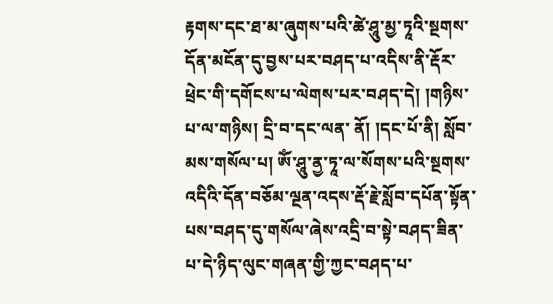རྟགས་དང་ཐ་མ་ཞུགས་པའི་ཚེ་ཤཱུ་མྱ་ཏཱའི་སྔགས་དོན་མངོན་དུ་བྱས་པར་བཤད་པ་འདིས་ནི་རྡོར་ཕྲེང་གི་དགོངས་པ་ལེགས་པར་བཤད་དེ། །གཉིས་པ་ལ་གཉིས། དྲི་བ་དང་ལན་ ནོ། །དང་པོ་ནི། སློབ་མས་གསོལ་པ། ཨོཾ་ཤཱུ་ནྱ་ཏཱ་ལ་སོགས་པའི་སྔགས་འདིའི་དོན་བཅོམ་ལྔན་འདས་རྡོ་རྗེ་སློབ་དཔོན་སྟོན་པས་བཤད་དུ་གསོལ་ཞེས་འདྲི་བ་སྟེ་བཤད་ཟིན་པ་དེ་ཉིད་ལུང་གཞན་གྱི་ཀྱང་བཤད་པ་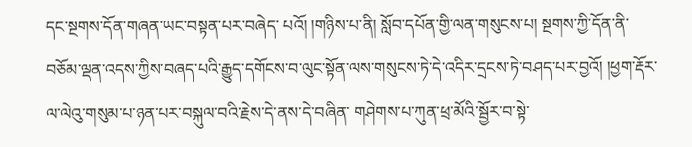དང་སྔགས་དོན་གཞན་ཡང་བསྟན་པར་བཞེད་ པའོ། །གཉིས་པ་ནི། སློབ་དཔོན་གྱི་ལན་གསུངས་པ། སྔགས་ཀྱི་དོན་ནི་བཅོམ་ལྡན་འདས་ཀྱིས་བཞད་པའི་རྒྱུད་དགོངས་བ་ལུང་སྟོན་ལས་གསུངས་ཏེ་དེ་འདིར་དྲངས་ཏེ་བཤད་པར་བྱའོ། །ཕྱག་རྡོར་ལ་ལེའུ་གསུམ་པ་ཉན་པར་བསྐུལ་བའི་རྗེས་དེ་ནས་དེ་བཞིན་ གཤེགས་པ་ཀུན་ཕྲ་མོའི་སྦྱོར་བ་སྟེ་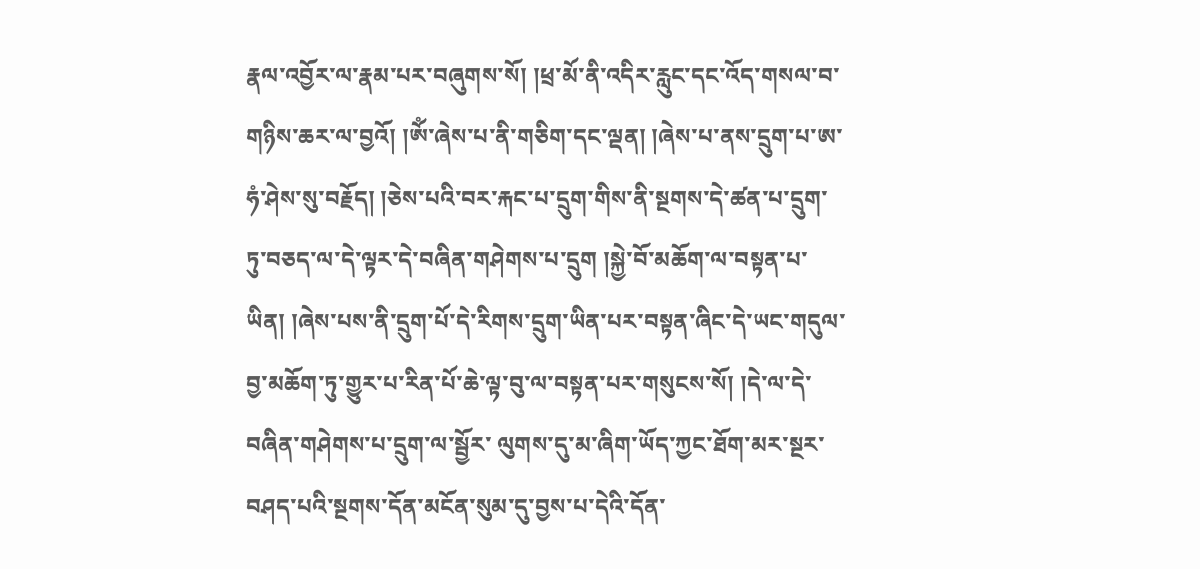རྣལ་འབྱོར་ལ་རྣམ་པར་བཞུགས་སོ། །ཕྲ་མོ་ནི་འདིར་རླུང་དང་འོད་གསལ་བ་གཉིས་ཆར་ལ་བྱའོ། །ཨོཾ་ཞེས་པ་ནི་གཅིག་དང་ལྡན། །ཞེས་པ་ནས་དྲུག་པ་ཨ་ཧཾ་ཤེས་སུ་བརྗོད། །ཅེས་པའི་བར་རྐང་པ་དྲུག་གིས་ནི་སྔགས་དེ་ཚན་པ་དྲུག་ ཏུ་བཅད་ལ་དེ་ལྟར་དེ་བཞིན་གཤེགས་པ་དྲུག །སྐྱེ་བོ་མཆོག་ལ་བསྟན་པ་ཡིན། །ཞེས་པས་ནི་དྲུག་པོ་དེ་རིགས་དྲུག་ཡིན་པར་བསྟན་ཞིང་དེ་ཡང་གདུལ་བྱ་མཆོག་ཏུ་གྱུར་པ་རིན་པོ་ཆེ་ལྟ་བུ་ལ་བསྟན་པར་གསུངས་སོ། །དེ་ལ་དེ་བཞིན་གཤེགས་པ་དྲུག་ལ་སྦྱོར་ ལུགས་དུ་མ་ཞིག་ཡོད་ཀྱང་ཐོག་མར་སྔར་བཤད་པའི་སྔགས་དོན་མངོན་སུམ་དུ་བྱས་པ་དེའི་དོན་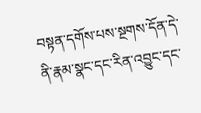བསྟན་དགོས་པས་སྔགས་དོན་དེ་ནི་རྣམ་སྣང་དང་རིན་འབྱུང་དང་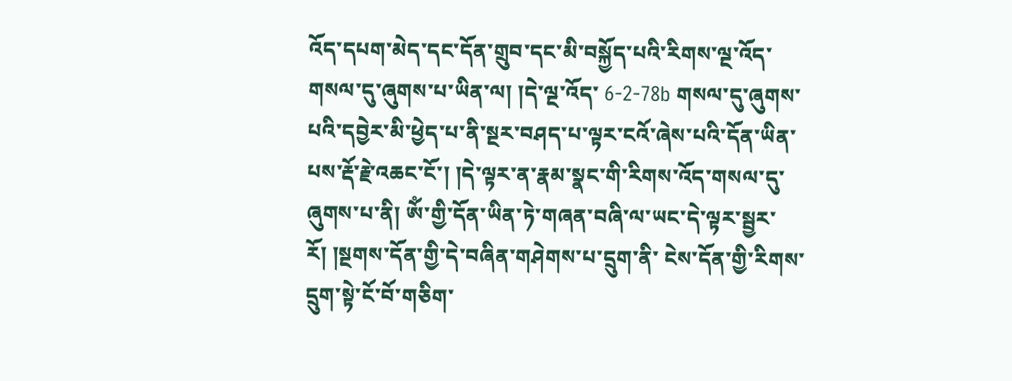འོད་དཔག་མེད་དང་དོན་གྲུབ་དང་མི་བསྐྱོད་པའི་རིགས་ལྔ་འོད་གསལ་དུ་ཞུགས་པ་ཡིན་ལ། །དེ་ལྔ་འོད་ 6-2-78b གསལ་དུ་ཞུགས་པའི་དབྱེར་མི་ཕྱེད་པ་ནི་སྔར་བཤད་པ་ལྟར་ངའོ་ཞེས་པའི་དོན་ཡིན་པས་རྡོ་རྗེ་འཆང་ངོ་། །དེ་ལྟར་ན་རྣམ་སྣང་གི་རིགས་འོད་གསལ་དུ་ཞུགས་པ་ནི། ཨོཾ་གྱི་དོན་ཡིན་ཏེ་གཞན་བཞི་ལ་ཡང་དེ་ལྟར་སྦྱར་རོ། །སྔགས་དོན་གྱི་དེ་བཞིན་གཤེགས་པ་དྲུག་ནི་ ངེས་དོན་གྱི་རིགས་དྲུག་སྟེ་ངོ་བོ་གཅིག་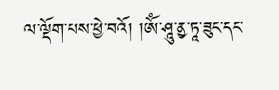ལ་ལྡོག་པས་ཕྱེ་བའོ། །ཨོཾ་ཤཱུ་ནྱ་ཏཱ་ཟུང་དང་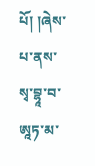པོ། །ཞེས་པ་ནས་སྭ་བྷཱ་བ་ཨཱཏ་མ་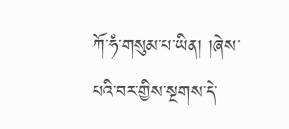ཀོ་ཧཾ་གསུམ་པ་ཡིན། །ཞེས་པའི་བར་གྱིས་སྔགས་དེ་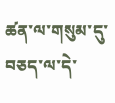ཚན་ལ་གསུམ་དུ་བཅད་ལ་དེ་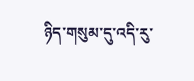ཉིད་གསུམ་དུ་འདི་རུ་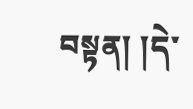བསྟན། །དེ་